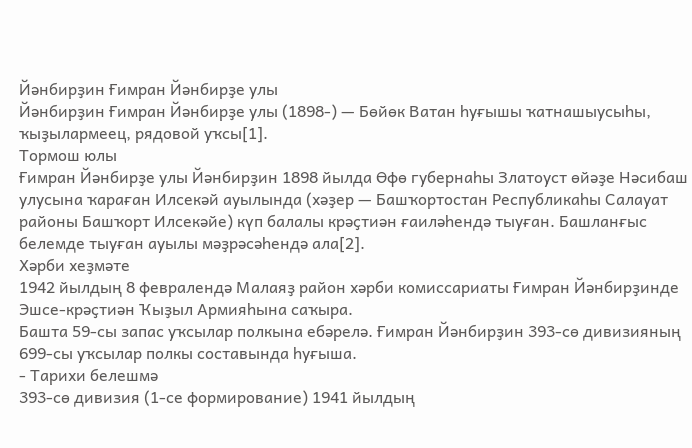Йәнбирҙин Ғимран Йәнбирҙе улы
Йәнбирҙин Ғимран Йәнбирҙе улы (1898-) — Бөйөк Ватан һуғышы ҡатнашыусыһы, ҡыҙылармеец, рядовой уҡсы[1].
Тормош юлы
Ғимран Йәнбирҙе улы Йәнбирҙин 1898 йылда Өфө губернаһы Златоуст өйәҙе Нәсибаш улусына ҡараған Илсекәй ауылында (хәҙер — Башҡортостан Республикаһы Салауат районы Башҡорт Илсекәйе) күп балалы крәҫтиән ғаиләһендә тыуған. Башланғыс белемде тыуған ауылы мәҙрәсәһендә ала[2].
Хәрби хеҙмәте
1942 йылдың 8 февралендә Малаяҙ район хәрби комиссариаты Ғимран Йәнбирҙинде Эшсе-крәҫтиән Ҡыҙыл Армияһына саҡыра.
Башта 59-сы запас уҡсылар полкына ебәрелә. Ғимран Йәнбирҙин 393-сө дивизияның 699-сы уҡсылар полкы составында һуғыша.
- Тарихи белешмә
393-сө дивизия (1-се формирование) 1941 йылдың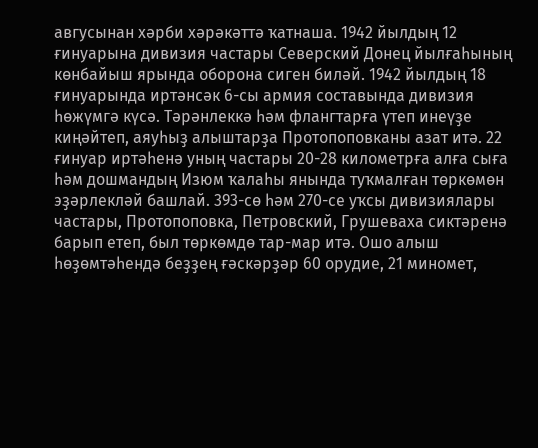авгусынан хәрби хәрәкәттә ҡатнаша. 1942 йылдың 12 ғинуарына дивизия частары Северский Донец йылғаһының көнбайыш ярында оборона сиген биләй. 1942 йылдың 18 ғинуарында иртәнсәк 6-сы армия составында дивизия һөжүмгә күсә. Тәрәнлеккә һәм флангтарға үтеп инеүҙе киңәйтеп, аяуһыҙ алыштарҙа Протопоповканы азат итә. 22 ғинуар иртәһенә уның частары 20-28 километрға алға сыға һәм дошмандың Изюм ҡалаһы янында туҡмалған төркөмөн эҙәрлекләй башлай. 393-сө һәм 270-се уҡсы дивизиялары частары, Протопоповка, Петровский, Грушеваха сиктәренә барып етеп, был төркөмдө тар-мар итә. Ошо алыш һөҙөмтәһендә беҙҙең ғәскәрҙәр 60 орудие, 21 миномет,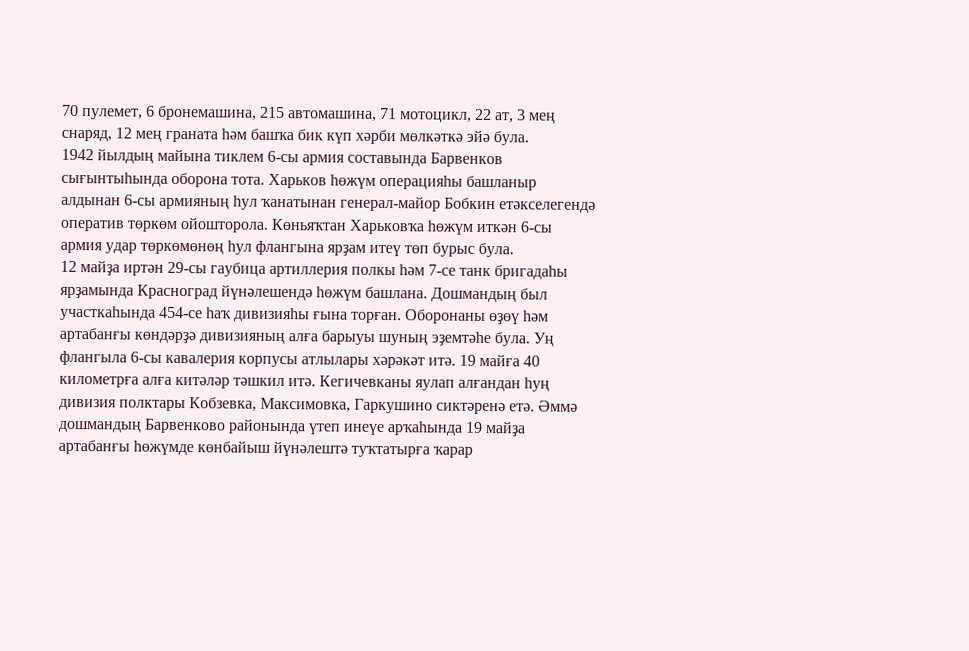70 пулемет, 6 бронемашина, 215 автомашина, 71 мотоцикл, 22 ат, 3 мең снаряд, 12 мең граната һәм башҡа бик күп хәрби мөлкәткә эйә була.
1942 йылдың майына тиклем 6-сы армия составында Барвенков сығынтыһында оборона тота. Харьков һөжүм операцияһы башланыр алдынан 6-сы армияның һул ҡанатынан генерал-майор Бобкин етәкселегендә оператив төркөм ойошторола. Көньяҡтан Харьковҡа һөжүм иткән 6-сы армия удар төркөмөнөң һул флангына ярҙам итеү төп бурыс була.
12 майҙа иртән 29-сы гаубица артиллерия полкы һәм 7-се танк бригадаһы ярҙамында Красноград йүнәлешендә һөжүм башлана. Дошмандың был участкаһында 454-се һаҡ дивизияһы ғына торған. Оборонаны өҙөү һәм артабанғы көндәрҙә дивизияның алға барыуы шуның эҙемтәһе була. Уң флангыла 6-сы кавалерия корпусы атлылары хәрәкәт итә. 19 майға 40 километрға алға китәләр тәшкил итә. Кегичевканы яулап алғандан һуң дивизия полктары Кобзевка, Максимовка, Гаркушино сиктәренә етә. Әммә дошмандың Барвенково районында үтеп инеүе арҡаһында 19 майҙа артабанғы һөжүмде көнбайыш йүнәлештә туҡтатырға ҡарар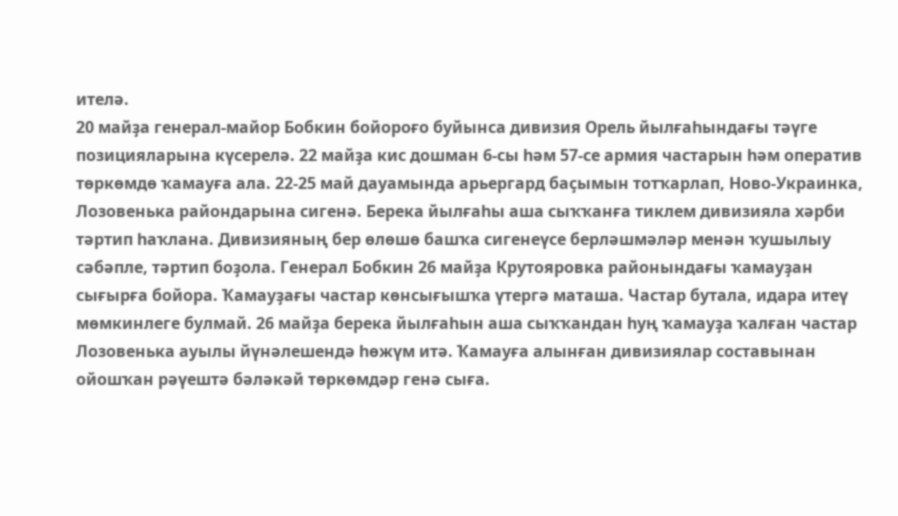ителә.
20 майҙа генерал-майор Бобкин бойороғо буйынса дивизия Орель йылғаһындағы тәүге позицияларына күсерелә. 22 майҙа кис дошман 6-сы һәм 57-се армия частарын һәм оператив төркөмдө ҡамауға ала. 22-25 май дауамында арьергард баҫымын тотҡарлап, Ново-Украинка, Лозовенька райондарына сигенә. Берека йылғаһы аша сыҡҡанға тиклем дивизияла хәрби тәртип һаҡлана. Дивизияның бер өлөшө башҡа сигенеүсе берләшмәләр менән ҡушылыу сәбәпле, тәртип боҙола. Генерал Бобкин 26 майҙа Крутояровка районындағы ҡамауҙан сығырға бойора. Ҡамауҙағы частар көнсығышҡа үтергә маташа. Частар бутала, идара итеү мөмкинлеге булмай. 26 майҙа берека йылғаһын аша сыҡҡандан һуң ҡамауҙа ҡалған частар Лозовенька ауылы йүнәлешендә һөжүм итә. Ҡамауға алынған дивизиялар составынан ойошҡан рәүештә бәләкәй төркөмдәр генә сыға.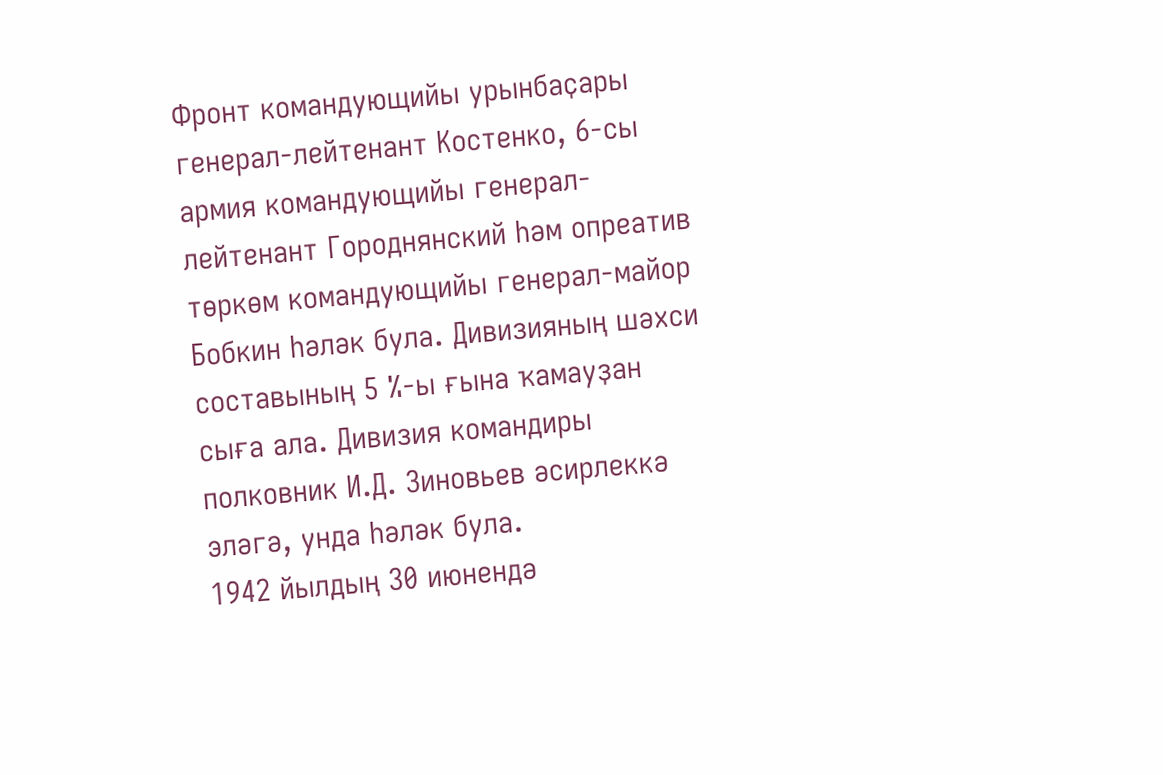Фронт командующийы урынбаҫары генерал-лейтенант Костенко, 6-сы армия командующийы генерал-лейтенант Городнянский һәм опреатив төркөм командующийы генерал-майор Бобкин һәләк була. Дивизияның шәхси составының 5 %-ы ғына ҡамауҙан сыға ала. Дивизия командиры полковник И.Д. Зиновьев әсирлеккә эләгә, унда һәләк була.
1942 йылдың 30 июнендә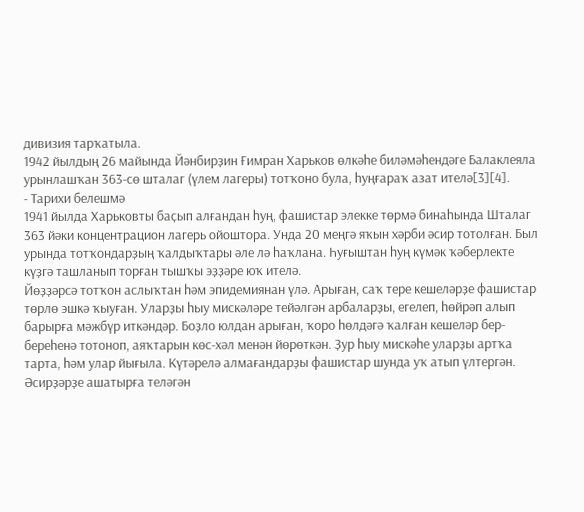дивизия тарҡатыла.
1942 йылдың 26 майында Йәнбирҙин Ғимран Харьков өлкәһе биләмәһендәге Балаклеяла урынлашҡан 363-сө шталаг (үлем лагеры) тотҡоно була, һуңғараҡ азат ителә[3][4].
- Тарихи белешмә
1941 йылда Харьковты баҫып алғандан һуң, фашистар элекке төрмә бинаһында Шталаг 363 йәки концентрацион лагерь ойоштора. Унда 20 меңгә яҡын хәрби әсир тотолған. Был урында тотҡондарҙың ҡалдыҡтары әле лә һаҡлана. Һуғыштан һуң күмәк ҡәберлекте күҙгә ташланып торған тышҡы эҙҙәре юҡ ителә.
Йөҙҙәрсә тотҡон аслыҡтан һәм эпидемиянан үлә. Арыған, саҡ тере кешеләрҙе фашистар төрлө эшкә ҡыуған. Уларҙы һыу мискәләре тейәлгән арбаларҙы, егелеп, һөйрәп алып барырға мәжбүр иткәндәр. Боҙло юлдан арыған, ҡоро һөлдәгә ҡалған кешеләр бер-береһенә тотоноп, аяҡтарын көс-хәл менән йөрөткән. Ҙур һыу мискәһе уларҙы артҡа тарта, һәм улар йығыла. Күтәрелә алмағандарҙы фашистар шунда уҡ атып үлтергән. Әсирҙәрҙе ашатырға теләгән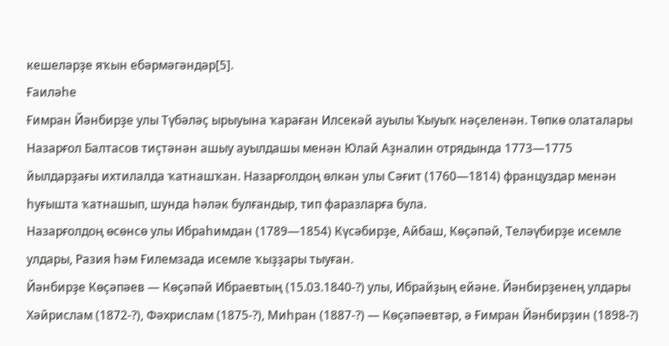кешеләрҙе яҡын ебәрмәгәндәр[5].
Ғаиләһе
Ғимран Йәнбирҙе улы Түбәләҫ ырыуына ҡараған Илсекәй ауылы Ҡыуыҡ нәҫеленән. Төпкө олаталары Назарғол Балтасов тиҫтәнән ашыу ауылдашы менән Юлай Аҙналин отрядында 1773—1775 йылдарҙағы ихтилалда ҡатнашҡан. Назарғолдоң өлкән улы Сәғит (1760—1814) француздар менән һуғышта ҡатнашып, шунда һәләк булғандыр, тип фаразларға була.
Назарғолдоң өсөнсө улы Ибраһимдан (1789—1854) Күсәбирҙе, Айбаш, Көҫәпәй, Теләүбирҙе исемле улдары, Разия һәм Ғилемзада исемле ҡыҙҙары тыуған.
Йәнбирҙе Көҫәпәев — Көҫәпәй Ибраевтың (15.03.1840-?) улы, Ибрайҙың ейәне. Йәнбирҙенең улдары Хәйрислам (1872-?), Фәхрислам (1875-?), Миһран (1887-?) — Көҫәпәевтәр, ә Ғимран Йәнбирҙин (1898-?)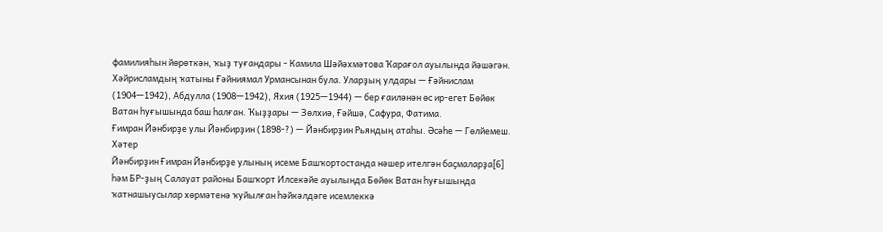фамилияһын йөрөткән, ҡыҙ туғандары - Камила Шәйәхмәтова Ҡарағол ауылында йәшәгән.
Хәйрисламдың ҡатыны Ғәйниямал Урмансынан була. Уларҙың улдары — Ғәйнислам (1904—1942), Абдулла (1908—1942), Яхия (1925—1944) — бер ғаиләнән өс ир-егет Бөйөк Ватан һуғышында баш һалған. Ҡыҙҙары — Зөлхиә, Ғәйшә, Сафура, Фатима.
Ғимран Йәнбирҙе улы Йәнбирҙин (1898-?) — Йәнбирҙин Рьяндың атаһы. Әсәһе — Гөлйемеш.
Хәтер
Йәнбирҙин Ғимран Йәнбирҙе улының исеме Башҡортостанда нәшер ителгән баҫмаларҙа[6] һәм БР-ҙың Салауат районы Башҡорт Илсекәйе ауылында Бөйөк Ватан һуғышында ҡатнашыусылар хөрмәтенә ҡуйылған һәйкәлдәге исемлеккә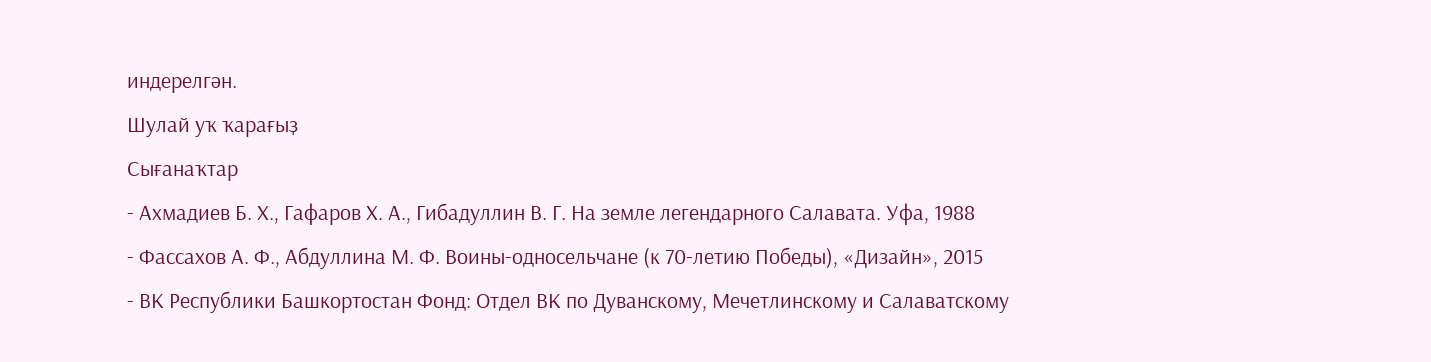индерелгән.
Шулай уҡ ҡарағыҙ
Сығанаҡтар
- Ахмадиев Б. Х., Гафаров Х. А., Гибадуллин В. Г. На земле легендарного Салавата. Уфа, 1988
- Фассахов А. Ф., Абдуллина М. Ф. Воины-односельчане (к 70-летию Победы), «Дизайн», 2015
- ВК Республики Башкортостан Фонд: Отдел ВК по Дуванскому, Мечетлинскому и Салаватскому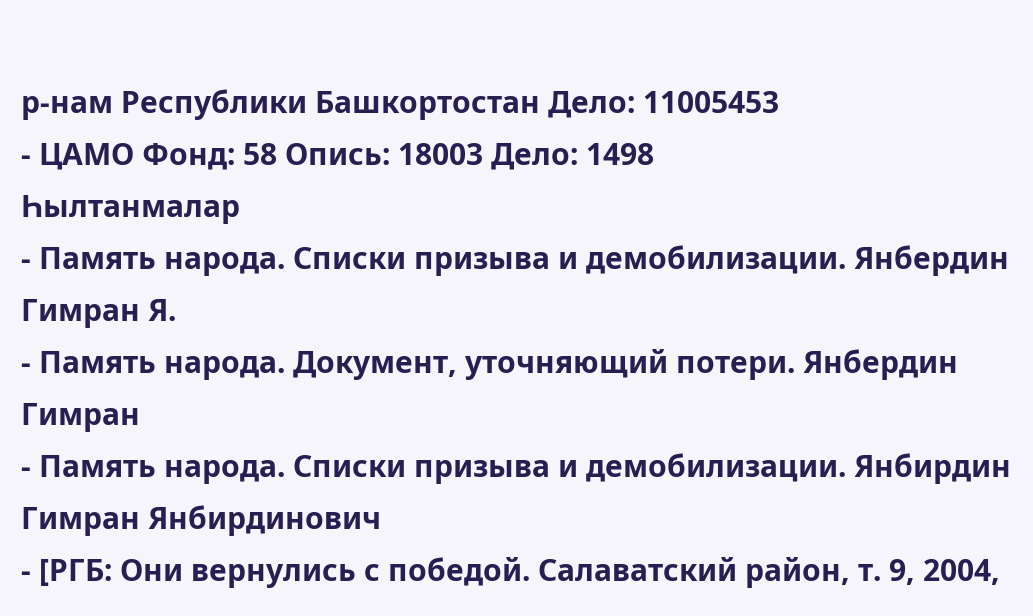р-нам Республики Башкортостан Дело: 11005453
- ЦАМО Фонд: 58 Опись: 18003 Дело: 1498
Һылтанмалар
- Память народа. Списки призыва и демобилизации. Янбердин Гимран Я.
- Память народа. Документ, уточняющий потери. Янбердин Гимран
- Память народа. Списки призыва и демобилизации. Янбирдин Гимран Янбирдинович
- [РГБ: Они вернулись с победой. Салаватский район, т. 9, 2004,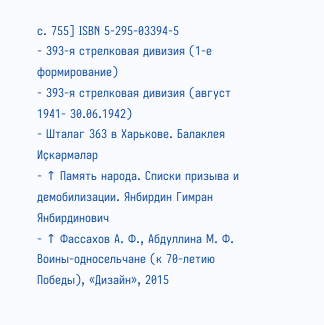с. 755] ISBN 5-295-03394-5
- 393-я стрелковая дивизия (1-е формирование)
- 393-я стрелковая дивизия (август 1941- 30.06.1942)
- Шталаг 363 в Харькове. Балаклея
Иҫкәрмәләр
- ↑ Память народа. Списки призыва и демобилизации. Янбирдин Гимран Янбирдинович
- ↑ Фассахов А. Ф., Абдуллина М. Ф. Воины-односельчане (к 70-летию Победы), «Дизайн», 2015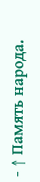- ↑ Память народа.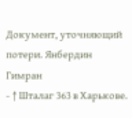Документ, уточняющий потери. Янбердин Гимран
- ↑ Шталаг 363 в Харькове.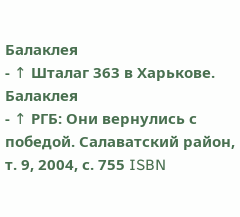Балаклея
- ↑ Шталаг 363 в Харькове. Балаклея
- ↑ РГБ: Они вернулись с победой. Салаватский район, т. 9, 2004, с. 755 ISBN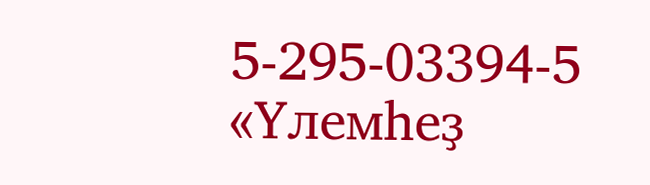5-295-03394-5
«Үлемһеҙ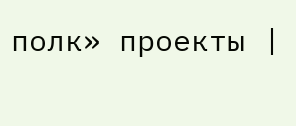полк» проекты |